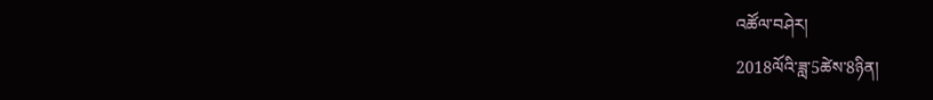འཚོལ་བཤེར།
2018ལོའི་ཟླ་5ཚེས་8ཉིན།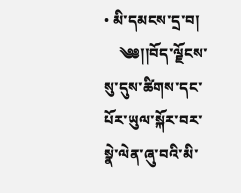• མི་དམངས་དྲ་བ།
    ༄༅།།བོད་ལྗོངས་སུ་དུས་ཚིགས་དང་པོར་ཡུལ་སྐོར་བར་སྣེ་ལེན་ཞུ་བའི་མི་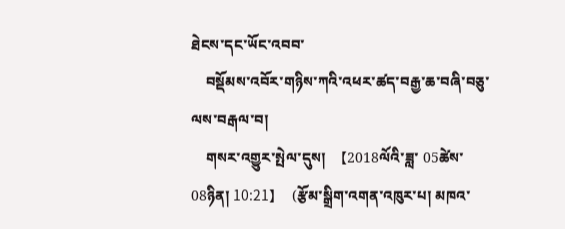ཐེངས་དང་ཡོང་འབབ་
    བསྡོམས་འབོར་གཉིས་ཀའི་འཕར་ཚད་བརྒྱ་ཆ་བཞི་བཅུ་ལས་བརྒལ་བ།
    གསར་འགྱུར་སྤེལ་དུས།  【2018ལོའི་ཟླ་ 05ཚེས་08ཉིན། 10:21】   (རྩོམ་སྒྲིག་འགན་འཁུར་པ། མཁའ་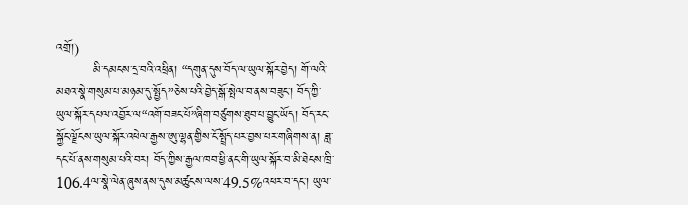འགྲོ།)
         མི་དམངས་དྲ་བའི་འཕྲིན། “དགུན་དུས་བོད་ལ་ཡུལ་སྐོར་བྱེད། གོ་ལའི་མཐའ་སྣེ་གསུམ་པ་མཉམ་དུ་སྤྱོད”ཅེས་པའི་བྱེད་སྒོ་སྤེལ་བ་ནས་བཟུང་། བོད་ཀྱི་ཡུལ་སྐོར་དཔལ་འབྱོར་ལ“འགོ་བཟང་པོ”ཞིག་བཙུགས་ཐུབ་པ་བྱུང་ཡོད། བོད་རང་སྐྱོང་ལྗོངས་ཡུལ་སྐོར་འཕེལ་རྒྱས་ཨུ་ལྷན་གྱིས་ངོ་སྤྲོད་པར་བྱས་པར་གཞིགས་ན། ཟླ་དང་པོ་ནས་གསུམ་པའི་བར། བོད་ཀྱིས་རྒྱལ་ཁབ་ཕྱི་ནང་གི་ཡུལ་སྐོར་བ་མི་ཐེངས་ཁྲི་106.4ལ་སྣེ་ལེན་ཞུས་ནས་དུས་མཚུངས་ལས་49.5%འཕར་བ་དང་། ཡུལ་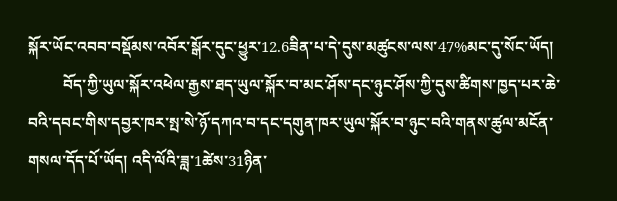སྐོར་ཡོང་འབབ་བསྡོམས་འབོར་སྒོར་དུང་ཕྱུར་12.6ཟིན་པ་དེ་དུས་མཚུངས་ལས་47%མང་དུ་སོང་ཡོད།
         བོད་ཀྱི་ཡུལ་སྐོར་འཕེལ་རྒྱས་ཐད་ཡུལ་སྐོར་བ་མང་ཤོས་དང་ཉུང་ཤོས་ཀྱི་དུས་ཚིགས་ཁྱད་པར་ཆེ་བའི་དབང་གིས་དབྱར་ཁར་སྤ་སེ་ཉོ་དཀའ་བ་དང་དགུན་ཁར་ཡུལ་སྐོར་བ་ཉུང་བའི་གནས་ཚུལ་མངོན་གསལ་དོད་པོ་ཡོད། འདི་ལོའི་ཟླ་1ཚེས་31ཉིན་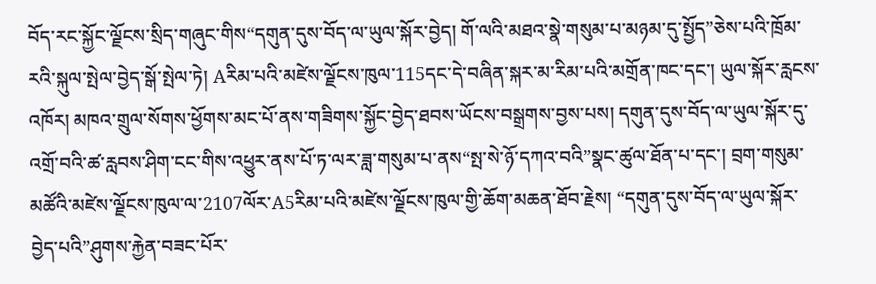བོད་རང་སྐྱོང་ལྗོངས་སྲིད་གཞུང་གིས“དགུན་དུས་བོད་ལ་ཡུལ་སྐོར་བྱེད། གོ་ལའི་མཐའ་སྣེ་གསུམ་པ་མཉམ་དུ་སྤྱོད”ཅེས་པའི་ཁྲོམ་རའི་སྐུལ་སྤེལ་བྱེད་སྒོ་སྤེལ་ཏེ། Aརིམ་པའི་མཛེས་ལྗོངས་ཁུལ་115དང་དེ་བཞིན་སྐར་མ་རིམ་པའི་མགྲོན་ཁང་དང་། ཡུལ་སྐོར་རླངས་འཁོར། མཁའ་གྲུལ་སོགས་ཕྱོགས་མང་པོ་ནས་གཟིགས་སྐྱོང་བྱེད་ཐབས་ཡོངས་བསྒྲགས་བྱས་པས། དགུན་དུས་བོད་ལ་ཡུལ་སྐོར་དུ་འགྲོ་བའི་ཚ་རླབས་ཤིག་ངང་གིས་འཕྱུར་ནས་པོ་ཏ་ལར་ཟླ་གསུམ་པ་ནས“སྤ་སེ་ཉོ་དཀའ་བའི”སྣང་ཚུལ་ཐོན་པ་དང་། བྲག་གསུམ་མཚོའི་མཛེས་ལྗོངས་ཁུལ་ལ་2107ལོར་A5རིམ་པའི་མཛེས་ལྗོངས་ཁུལ་གྱི་ཆོག་མཆན་ཐོབ་རྗེས། “དགུན་དུས་བོད་ལ་ཡུལ་སྐོར་བྱེད་པའི”ཤུགས་རྐྱེན་བཟང་པོར་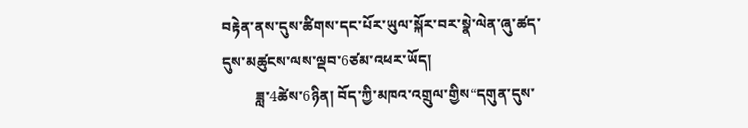བརྟེན་ནས་དུས་ཚིགས་དང་པོར་ཡུལ་སྐོར་བར་སྣེ་ལེན་ཞུ་ཚད་དུས་མཚུངས་ལས་ལྡབ་6ཙམ་འཕར་ཡོད།
         ཟླ་4ཚེས་6ཉིན། བོད་ཀྱི་མཁའ་འགྲུལ་གྱིས“དགུན་དུས་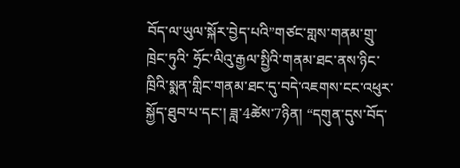བོད་ལ་ཡུལ་སྐོར་བྱེད་པའི”གཙང་གླས་གནམ་གྲུ་ཁྲེང་ཏུའི་ ཧྲོང་ལིའུ་རྒྱལ་སྤྱིའི་གནམ་ཐང་ནས་ཉིང་ཁྲིའི་སྨན་གླིང་གནམ་ཐང་དུ་བདེ་འཇགས་ངང་འཕུར་སྐྱོད་ཐུབ་པ་དང་། ཟླ་4ཚེས་7ཉིན། “དགུན་དུས་བོད་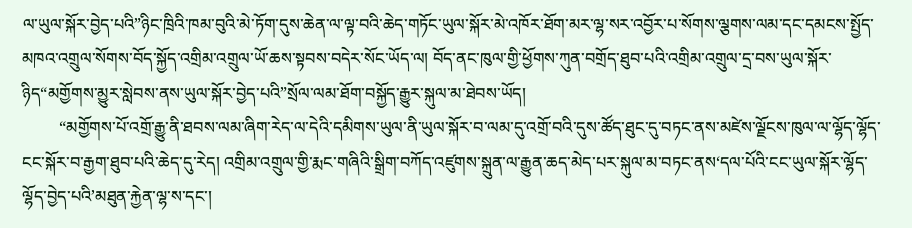ལ་ཡུལ་སྐོར་བྱེད་པའི”ཉིང་ཁྲིའི་ཁམ་བུའི་མེ་ཏོག་དུས་ཆེན་ལ་ལྟ་བའི་ཆེད་གཏོང་ཡུལ་སྐོར་མེ་འཁོར་ཐོག་མར་ལྷ་སར་འབྱོར་པ་སོགས་ལྕགས་ལམ་དང་དམངས་སྤྱོད་མཁའ་འགྲུལ་སོགས་བོད་སྐྱོད་འགྲིམ་འགྲུལ་ཡོ་ཆས་སྟབས་བདེར་སོང་ཡོད་ལ། བོད་ནང་ཁུལ་གྱི་ཕྱོགས་ཀུན་བགྲོད་ཐུབ་པའི་འགྲིམ་འགྲུལ་དྲ་བས་ཡུལ་སྐོར་ཉིད“མགྱོགས་མྱུར་སླེབས་ནས་ཡུལ་སྐོར་བྱེད་པའི”སྲོལ་ལམ་ཐོག་བསྐྱོད་རྒྱུར་སྐུལ་མ་ཐེབས་ཡོད།
         “མགྱོགས་པོ་འགྲོ་རྒྱུ་ནི་ཐབས་ལམ་ཞིག་རེད་ལ་དེའི་དམིགས་ཡུལ་ནི་ཡུལ་སྐོར་བ་ལམ་དུ་འགྲོ་བའི་དུས་ཚོད་ཐུང་དུ་བཏང་ནས་མཛེས་ལྗོངས་ཁུལ་ལ་ལྷོད་ལྷོད་ངང་སྐོར་བ་རྒྱག་ཐུབ་པའི་ཆེད་དུ་རེད། འགྲིམ་འགྲུལ་གྱི་རྨང་གཞིའི་སྒྲིག་བཀོད་འཛུགས་སྐྲུན་ལ་རྒྱུན་ཆད་མེད་པར་སྐུལ་མ་བཏང་ནས‘དལ་པོའི་ངང་ཡུལ་སྐོར་ལྷོད་ལྷོད་བྱེད་པའི’མཐུན་རྐྱེན་ལྷ་ས་དང་།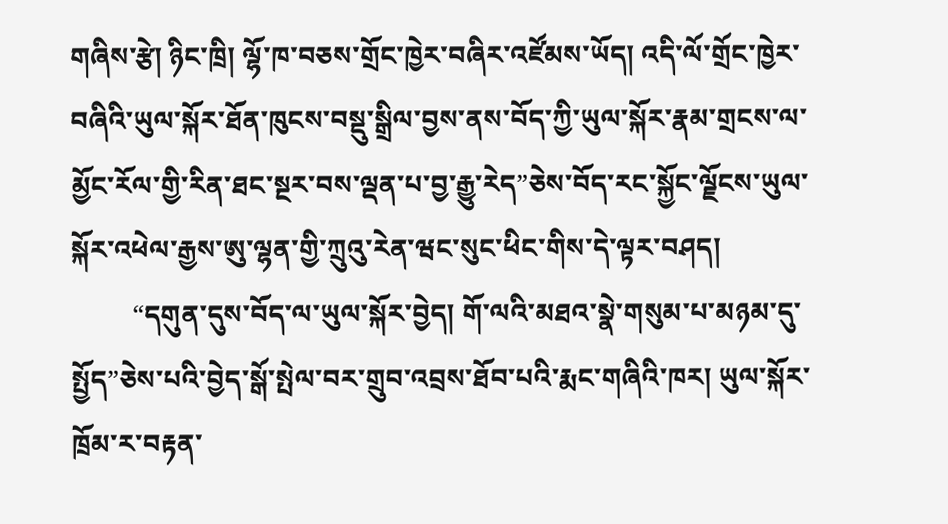གཞིས་རྩེ། ཉིང་ཁྲི། ལྷོ་ཁ་བཅས་གྲོང་ཁྱེར་བཞིར་འཛོམས་ཡོད། འདི་ལོ་གྲོང་ཁྱེར་བཞིའི་ཡུལ་སྐོར་ཐོན་ཁུངས་བསྡུ་སྒྲིལ་བྱས་ནས་བོད་ཀྱི་ཡུལ་སྐོར་རྣམ་གྲངས་ལ་མྱོང་རོལ་གྱི་རིན་ཐང་སྔར་བས་ལྡན་པ་བྱ་རྒྱུ་རེད”ཅེས་བོད་རང་སྐྱོང་ལྗོངས་ཡུལ་སྐོར་འཕེལ་རྒྱས་ཨུ་ལྷན་གྱི་ཀྲུའུ་རེན་ཝང་སུང་ཕིང་གིས་དེ་ལྟར་བཤད།
         “དགུན་དུས་བོད་ལ་ཡུལ་སྐོར་བྱེད། གོ་ལའི་མཐའ་སྣེ་གསུམ་པ་མཉམ་དུ་སྤྱོད”ཅེས་པའི་བྱེད་སྒོ་སྤེལ་བར་གྲུབ་འབྲས་ཐོབ་པའི་རྨང་གཞིའི་ཁར། ཡུལ་སྐོར་ཁྲོམ་ར་བརྟན་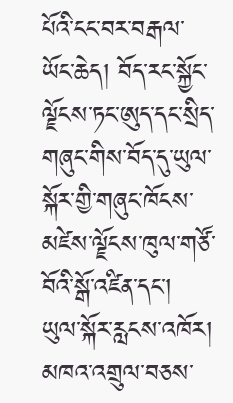པོའི་ངང་བར་བརྒལ་ཡོང་ཆེད། བོད་རང་སྐྱོང་ལྗོངས་ཏང་ཨུད་དང་སྲིད་གཞུང་གིས་བོད་དུ་ཡུལ་སྐོར་གྱི་གཞུང་ཁོངས་མཛེས་ལྗོངས་ཁུལ་གཙོ་བོའི་སྒོ་འཛིན་དང་། ཡུལ་སྐོར་རླངས་འཁོར། མཁའ་འགྲུལ་བཅས་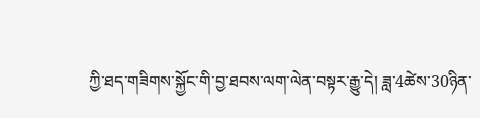ཀྱི་ཐད་གཟིགས་སྐྱོང་གི་བྱ་ཐབས་ལག་ལེན་བསྟར་རྒྱུ་དེ། ཟླ་4ཚེས་30ཉིན་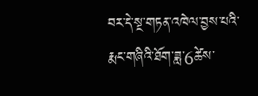བར་དེ་སྔ་གཏན་འཁེལ་བྱས་པའི་རྨང་གཞིའི་ཐོག་ཟླ་6ཚེས་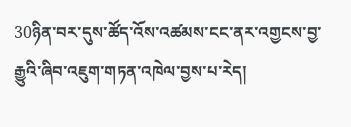30ཉིན་བར་དུས་ཚོད་འོས་འཚམས་ངང་ནར་འགྱངས་བྱ་རྒྱུའི་ཞིབ་འཇུག་གཏན་འཁེལ་བྱས་པ་རེད།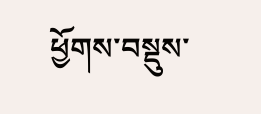ཕྱོགས་བསྡུས་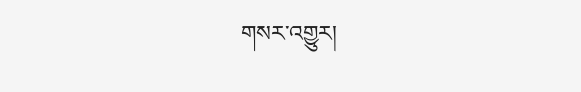གསར་འགྱུར།